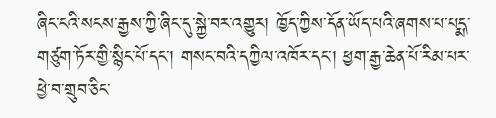ཞིང་ངའི་སངས་རྒྱས་ཀྱི་ཞིང་དུ་སྐྱེ་བར་འགྱུར། ཁྱོད་ཀྱིས་དོན་ཡོད་པའི་ཞགས་པ་པདྨ་གཙུག་ཏོར་གྱི་སྙིང་པོ་དང་། གསང་བའི་དཀྱིལ་འཁོར་དང་། ཕྱག་རྒྱ་ཆེན་པོ་རིམ་པར་ཕྱེ་བ་གྲུབ་ཅིང་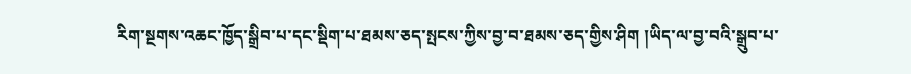རིག་སྔགས་འཆང་ཁྱོད་སྒྲིབ་པ་དང་སྡིག་པ་ཐམས་ཅད་སྤངས་ཀྱིས་བྱ་བ་ཐམས་ཅད་གྱིས་ཤིག །ཡིད་ལ་བྱ་བའི་སྒྲུབ་པ་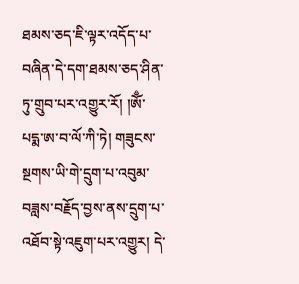ཐམས་ཅད་ཇི་ལྟར་འདོད་པ་བཞིན་དེ་དག་ཐམས་ཅད་ཤིན་ཏུ་གྲུབ་པར་འགྱུར་རོ། །ཨོྃ་པདྨ་ཨ་བ་ལོ་ཀི་ཏེ། གཟུངས་སྔགས་ཡི་གེ་དྲུག་པ་འབུམ་བཟླས་བརྗོད་བྱས་ནས་དྲུག་པ་འཐོབ་སྟེ་འཇུག་པར་འགྱུར། དེ་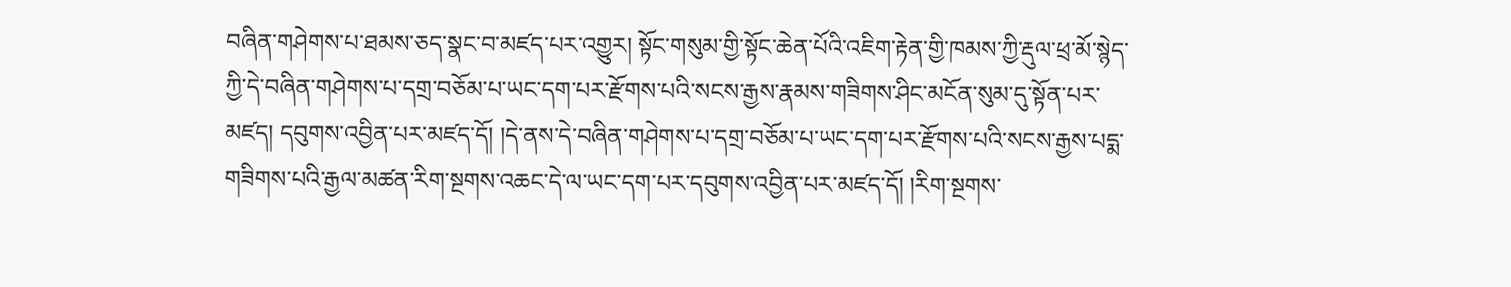བཞིན་གཤེགས་པ་ཐམས་ཅད་སྣང་བ་མཛད་པར་འགྱུར། སྟོང་གསུམ་གྱི་སྟོང་ཆེན་པོའི་འཇིག་རྟེན་གྱི་ཁམས་ཀྱི་རྡུལ་ཕྲ་མོ་སྙེད་ཀྱི་དེ་བཞིན་གཤེགས་པ་དགྲ་བཅོམ་པ་ཡང་དག་པར་རྫོགས་པའི་སངས་རྒྱས་རྣམས་གཟིགས་ཤིང་མངོན་སུམ་དུ་སྟོན་པར་མཛད། དབུགས་འབྱིན་པར་མཛད་དོ། །དེ་ནས་དེ་བཞིན་གཤེགས་པ་དགྲ་བཅོམ་པ་ཡང་དག་པར་རྫོགས་པའི་སངས་རྒྱས་པདྨ་གཟིགས་པའི་རྒྱལ་མཚན་རིག་སྔགས་འཆང་དེ་ལ་ཡང་དག་པར་དབུགས་འབྱིན་པར་མཛད་དོ། །རིག་སྔགས་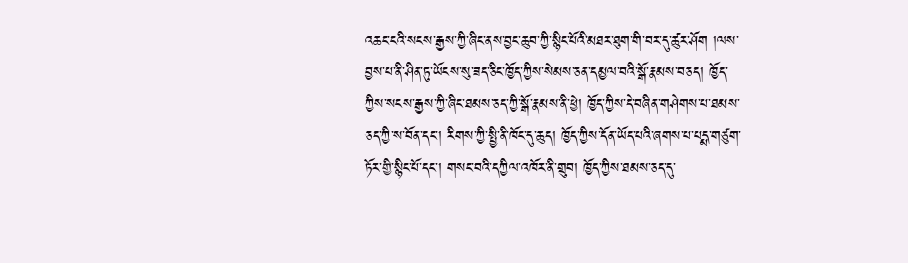འཆང་ངའི་སངས་རྒྱས་ཀྱི་ཞིང་ནས་བྱང་ཆུབ་ཀྱི་སྙིང་པོའི་མཐར་ཐུག་གི་བར་དུ་ཚུར་ཤོག །ལས་བྱས་པ་ནི་ཤིན་ཏུ་ཡོངས་སུ་ཟད་ཅིང་ཁྱོད་ཀྱིས་སེམས་ཅན་དམྱལ་བའི་སྒོ་རྣམས་བཅད། ཁྱོད་ཀྱིས་སངས་རྒྱས་ཀྱི་ཞིང་ཐམས་ཅད་ཀྱི་སྒོ་རྣམས་ནི་ཕྱེ། ཁྱོད་ཀྱིས་དེ་བཞིན་གཤེགས་པ་ཐམས་ཅད་ཀྱི་ས་བོན་དང་། རིགས་ཀྱི་སྤྱི་ནི་ཁོང་དུ་ཆུད། ཁྱོད་ཀྱིས་དོན་ཡོད་པའི་ཞགས་པ་པདྨ་གཙུག་ཏོར་གྱི་སྙིང་པོ་དང་། གསང་བའི་དཀྱིལ་འཁོར་ནི་གྲུབ། ཁྱོད་ཀྱིས་ཐམས་ཅད་དུ་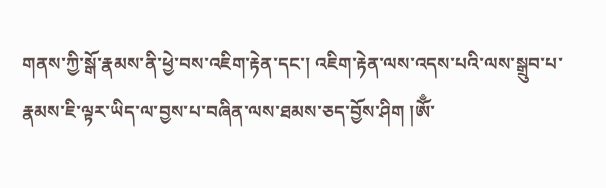གནས་ཀྱི་སྒོ་རྣམས་ནི་ཕྱེ་བས་འཇིག་རྟེན་དང་། འཇིག་རྟེན་ལས་འདས་པའི་ལས་སྒྲུབ་པ་རྣམས་ཇི་ལྟར་ཡིད་ལ་བྱས་པ་བཞིན་ལས་ཐམས་ཅད་བྱོས་ཤིག །ཨོྃ་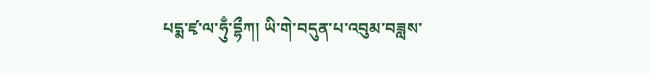པདྨ་ཛྭ་ལ་ཧུྃ་དྷྀཀ། ཡི་གེ་བདུན་པ་འབུམ་བཟླས་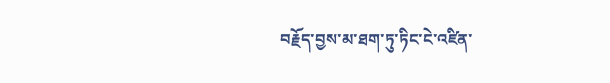བརྗོད་བྱས་མ་ཐག་ཏུ་ཏིང་ངེ་འཛིན་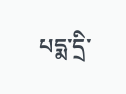པདྨ་དྲི་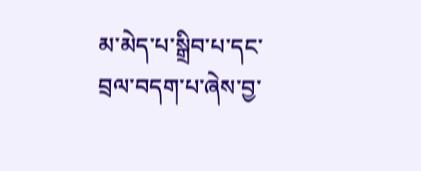མ་མེད་པ་སྒྲིབ་པ་དང་བྲལ་བདག་པ་ཞེས་བྱ་